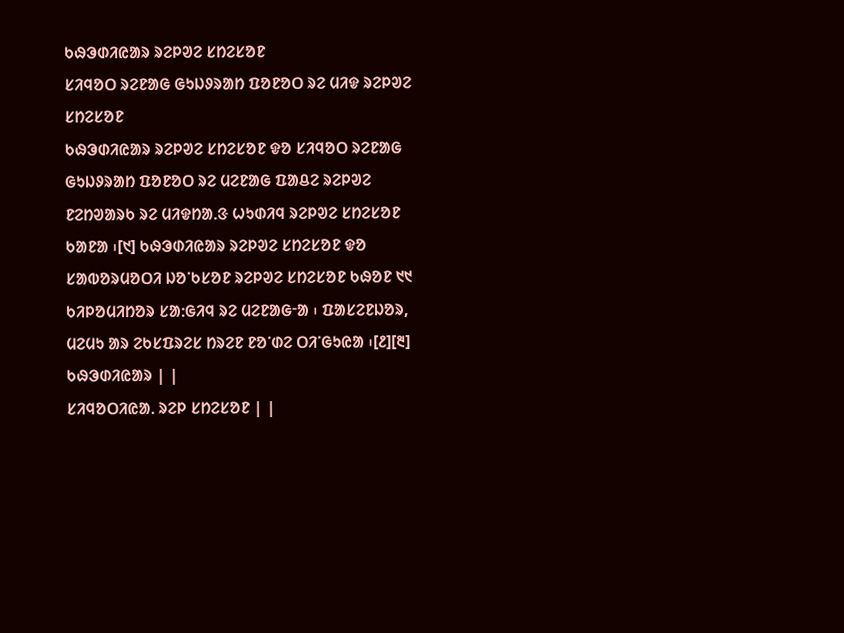ᱠᱷᱳᱰᱤᱭᱟᱨ ᱨᱮᱞᱣᱮ ᱥᱴᱮᱥᱚᱱ
ᱥᱤᱧᱚᱛ ᱨᱮᱱᱟᱜ ᱜᱩᱡᱽᱨᱟᱴ ᱯᱚᱱᱚᱛ ᱨᱮ ᱢᱤᱫ ᱨᱮᱞᱣᱮ ᱥᱴᱮᱥᱚᱱ
ᱠᱷᱳᱰᱤᱭᱟᱨ ᱨᱮᱞᱣᱮ ᱥᱴᱮᱥᱚᱱ ᱫᱚ ᱥᱤᱧᱚᱛ ᱨᱮᱱᱟᱜ ᱜᱩᱡᱽᱨᱟᱴ ᱯᱚᱱᱚᱛ ᱨᱮ ᱢᱮᱱᱟᱜ ᱯᱟᱪᱮ ᱨᱮᱞᱣᱮ ᱱᱮᱴᱣᱟᱨᱠ ᱨᱮ ᱢᱤᱫᱴᱟᱹᱝ ᱦᱩᱰᱤᱧ ᱨᱮᱞᱣᱮ ᱥᱴᱮᱥᱚᱱ ᱠᱟᱱᱟ ᱾[᱑] ᱠᱷᱳᱰᱤᱭᱟᱨ ᱨᱮᱞᱣᱮ ᱥᱴᱮᱥᱚᱱ ᱫᱚ ᱥᱟᱵᱚᱨᱢᱚᱛᱤ ᱡᱚᱸᱠᱥᱚᱱ ᱨᱮᱞᱣᱮ ᱥᱴᱮᱥᱚᱱ ᱠᱷᱚᱱ ᱑᱑ ᱠᱤᱞᱚᱢᱤᱴᱚᱨ ᱥᱟᱺᱜᱤᱧ ᱨᱮ ᱢᱮᱱᱟᱜᱼᱟ ᱾ ᱯᱟᱥᱮᱱᱡᱚᱨ, ᱢᱮᱢᱩ ᱟᱨ ᱮᱠᱥᱯᱨᱮᱥ ᱴᱨᱮᱱ ᱱᱚᱸᱰᱮ ᱛᱤᱸᱜᱩᱭᱟ ᱾[᱒][᱓]
ᱠᱷᱳᱰᱤᱭᱟᱨ | |
ᱥᱤᱧᱚᱛᱤᱭᱟᱹ ᱨᱮᱞ ᱥᱴᱮᱥᱚᱱ | |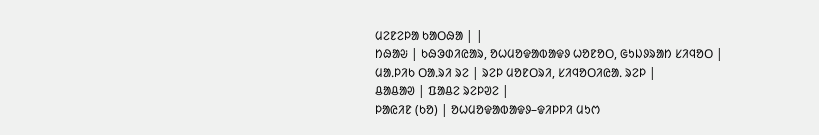ᱢᱮᱱᱮᱞᱟ ᱠᱟᱛᱷᱟ | |
ᱴᱷᱟᱶ | ᱠᱷᱳᱰᱤᱭᱟᱨ, ᱚᱦᱢᱚᱫᱟᱵᱟᱫᱽ ᱦᱚᱱᱚᱛ, ᱜᱩᱡᱽᱨᱟᱴ ᱥᱤᱧᱚᱛ |
ᱢᱟᱹᱞᱤᱠ ᱛᱟᱹᱨᱤ ᱨᱮ | ᱨᱮᱞ ᱢᱚᱱᱛᱨᱤ, ᱥᱤᱧᱚᱛᱤᱭᱟᱹ ᱨᱮᱞ |
ᱪᱟᱪᱟᱣ | ᱯᱟᱪᱮ ᱨᱮᱞᱣᱮ |
ᱞᱟᱭᱤᱱ (ᱠᱚ) | ᱚᱦᱢᱚᱫᱟᱵᱟᱫᱽ–ᱫᱤᱞᱞᱤ ᱢᱩᱬ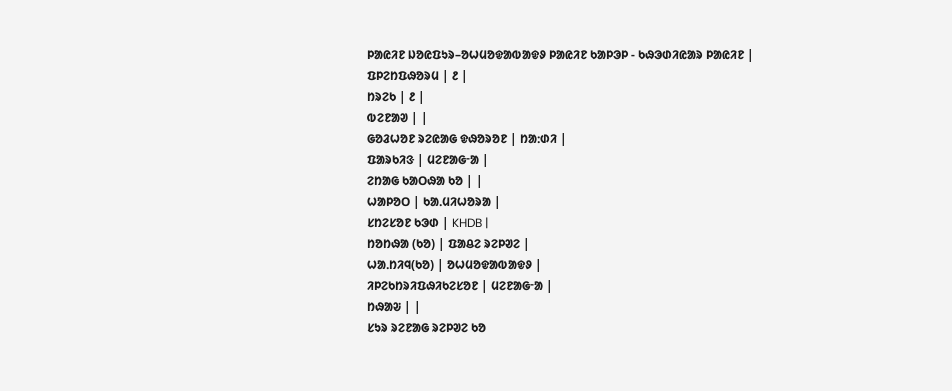ᱞᱟᱭᱤᱱ ᱡᱚᱭᱯᱩᱨ–ᱚᱦᱢᱚᱫᱟᱵᱟᱫᱽ ᱞᱟᱭᱤᱱ ᱠᱟᱞᱳᱞ - ᱠᱷᱳᱰᱤᱭᱟᱨ ᱞᱟᱭᱤᱱ |
ᱯᱞᱮᱴᱯᱷᱚᱨᱢ | ᱒ |
ᱴᱨᱮᱠ | ᱒ |
ᱵᱮᱱᱟᱣ | |
ᱜᱚᱲᱦᱚᱱ ᱨᱮᱭᱟᱜ ᱫᱷᱚᱨᱚᱱ | ᱴᱟᱺᱰᱤ |
ᱯᱟᱨᱠᱤᱝ | ᱢᱮᱱᱟᱜᱼᱟ |
ᱮᱴᱟᱜ ᱠᱟᱛᱷᱟ ᱠᱚ | |
ᱦᱟᱞᱚᱛ | ᱠᱟᱹᱢᱤᱦᱚᱨᱟ |
ᱥᱴᱮᱥᱚᱱ ᱠᱳᱰ | KHDB |
ᱴᱚᱴᱷᱟ (ᱠᱚ) | ᱯᱟᱪᱮ ᱨᱮᱞᱣᱮ |
ᱦᱟᱹᱴᱤᱧ(ᱠᱚ) | ᱚᱦᱢᱚᱫᱟᱵᱟᱫᱽ |
ᱤᱞᱮᱠᱴᱨᱤᱯᱷᱤᱠᱮᱥᱚᱱ | ᱢᱮᱱᱟᱜᱼᱟ |
ᱴᱷᱟᱶ | |
ᱥᱩᱨ ᱨᱮᱱᱟᱜ ᱨᱮᱞᱣᱮ ᱠᱚ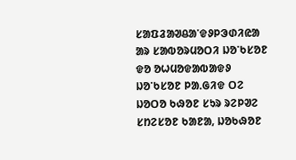ᱥᱟᱯᱲᱟᱣᱪᱟᱸᱫᱽᱞᱳᱰᱤᱭᱟ ᱟᱨ ᱥᱟᱵᱚᱨᱢᱚᱛᱤ ᱡᱚᱸᱠᱥᱚᱱ ᱫᱚ ᱚᱦᱢᱚᱫᱟᱵᱟᱫᱽ ᱡᱚᱸᱠᱥᱚᱱ ᱞᱟᱹᱜᱤᱫ ᱛᱮ ᱡᱚᱛᱚ ᱠᱷᱚᱱ ᱥᱩᱨ ᱨᱮᱞᱣᱮ ᱥᱴᱮᱥᱚᱱ ᱠᱟᱱᱟ, ᱡᱚᱠᱷᱚᱱ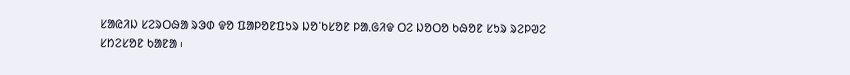ᱥᱟᱭᱤᱡ ᱥᱮᱨᱛᱷᱟ ᱨᱳᱰ ᱫᱚ ᱯᱟᱞᱚᱱᱯᱩᱨ ᱡᱚᱸᱠᱥᱚᱱ ᱞᱟᱹᱜᱤᱫ ᱛᱮ ᱡᱚᱛᱚ ᱠᱷᱚᱱ ᱥᱩᱨ ᱨᱮᱞᱣᱮ ᱥᱴᱮᱥᱚᱱ ᱠᱟᱱᱟ ᱾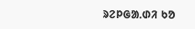ᱨᱮᱞᱜᱟᱹᱰᱤ ᱠᱚ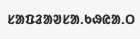ᱥᱟᱯᱲᱟᱣᱥᱟᱹᱠᱷᱭᱟᱹᱛ